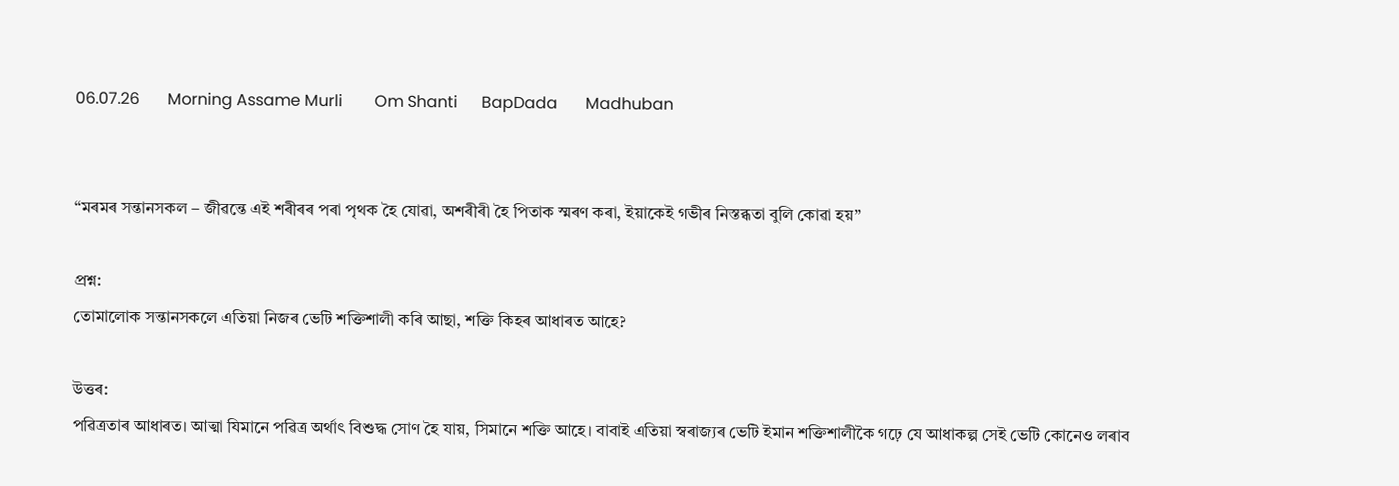06.07.26       Morning Assame Murli        Om Shanti      BapDada       Madhuban


“মৰমৰ সন্তানসকল – জীৱন্তে এই শৰীৰৰ পৰা পৃথক হৈ যোৱা, অশৰীৰী হৈ পিতাক স্মৰণ কৰা, ইয়াকেই গভীৰ নিস্তব্ধতা বুলি কোৱা হয়”

প্ৰশ্ন:
তোমালোক সন্তানসকলে এতিয়া নিজৰ ভেটি শক্তিশালী কৰি আছা, শক্তি কিহৰ আধাৰত আহে?

উত্তৰ:
পৱিত্ৰতাৰ আধাৰত। আত্মা যিমানে পৱিত্র অৰ্থাৎ বিশুদ্ধ সোণ হৈ যায়, সিমানে শক্তি আহে। বাবাই এতিয়া স্বৰাজ্যৰ ভেটি ইমান শক্তিশালীকৈ গঢ়ে যে আধাকল্প সেই ভেটি কোনেও লৰাব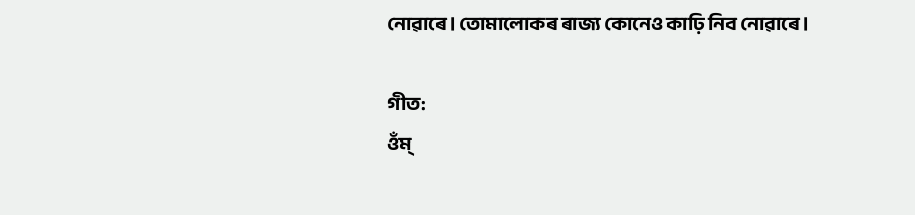নোৱাৰে। তোমালোকৰ ৰাজ্য কোনেও কাঢ়ি নিব নোৱাৰে।

গীত:
ওঁম্‌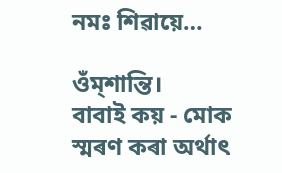নমঃ শিৱায়ে…

ওঁম্শান্তি।
বাবাই কয় - মোক স্মৰণ কৰা অৰ্থাৎ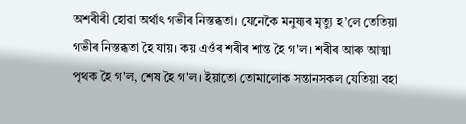অশৰীৰী হোৱা অৰ্থাৎ গভীৰ নিস্তব্ধতা। যেনেকৈ মনুষ্যৰ মৃত্যু হ’লে তেতিয়া গভীৰ নিস্তব্ধতা হৈ যায়। কয় এওঁৰ শৰীৰ শান্ত হৈ গ'ল। শৰীৰ আৰু আত্মা পৃথক হৈ গ'ল, শেষ হৈ গ'ল। ইয়াতো তোমালোক সন্তানসকল যেতিয়া বহা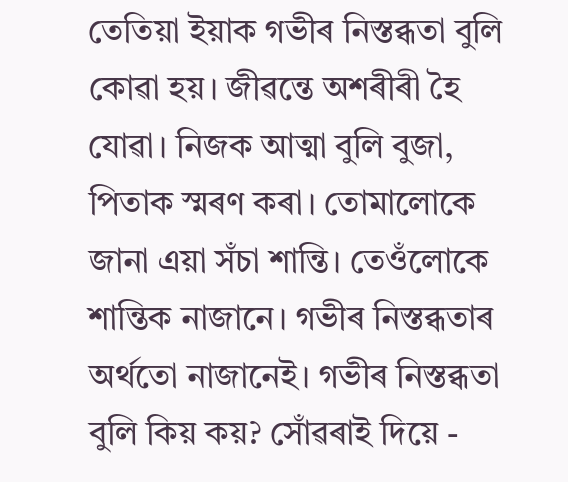তেতিয়া ইয়াক গভীৰ নিস্তব্ধতা বুলি কোৱা হয়। জীৱন্তে অশৰীৰী হৈ যোৱা। নিজক আত্মা বুলি বুজা, পিতাক স্মৰণ কৰা। তোমালোকে জানা এয়া সঁচা শান্তি। তেওঁলোকে শান্তিক নাজানে। গভীৰ নিস্তব্ধতাৰ অৰ্থতো নাজানেই। গভীৰ নিস্তব্ধতা বুলি কিয় কয়? সোঁৱৰাই দিয়ে -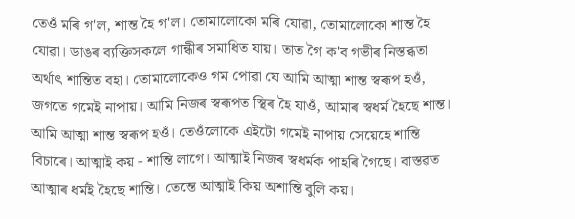তেওঁ মৰি গ'ল, শান্ত হৈ গ'ল। তোমালোকো মৰি যোৱা, তোমালোকো শান্ত হৈ যোৱা। ডাঙৰ ব্যক্তিসকলে গান্ধীৰ সমাধিত যায়। তাত গৈ ক'ব গভীৰ নিস্তব্ধতা অৰ্থাৎ শান্তিত বহা। তোমালোকেও গম পোৱা যে আমি আত্মা শান্ত স্বৰূপ হওঁ, জগতে গমেই নাপায়। আমি নিজৰ স্বৰূপত স্থিৰ হৈ যাওঁ, আমাৰ স্বধৰ্ম হৈছে শান্ত। আমি আত্মা শান্ত স্বৰূপ হওঁ। তেওঁলোকে এইটো গমেই নাপায় সেয়েহে শান্তি বিচাৰে। আত্মাই কয় - শান্তি লাগে। আত্মাই নিজৰ স্বধৰ্মক পাহৰি গৈছে। বাস্তৱত আত্মাৰ ধৰ্মই হৈছে শান্তি। তেন্তে আত্মাই কিয় অশান্তি বুলি কয়।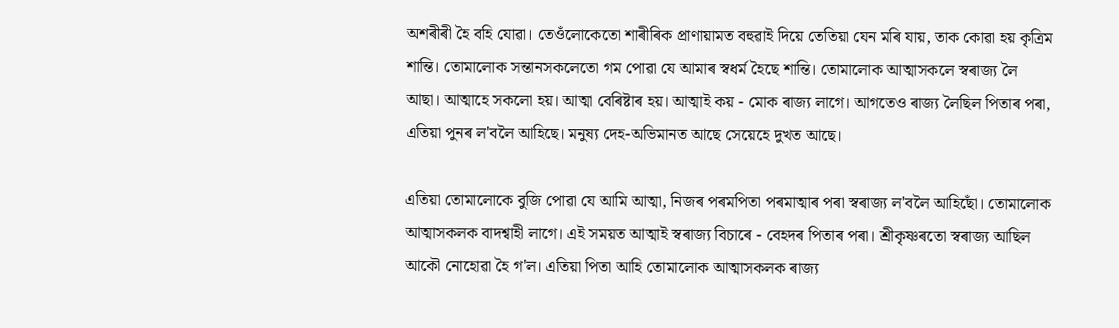অশৰীৰী হৈ বহি যোৱা। তেওঁলোকেতো শাৰীৰিক প্ৰাণায়ামত বহুৱাই দিয়ে তেতিয়া যেন মৰি যায়, তাক কোৱা হয় কৃত্ৰিম শান্তি। তোমালোক সন্তানসকলেতো গম পোৱা যে আমাৰ স্বধৰ্ম হৈছে শান্তি। তোমালোক আত্মাসকলে স্বৰাজ্য লৈ আছা। আত্মাহে সকলো হয়। আত্মা বেৰিষ্টাৰ হয়। আত্মাই কয় - মোক ৰাজ্য লাগে। আগতেও ৰাজ্য লৈছিল পিতাৰ পৰা, এতিয়া পুনৰ ল'বলৈ আহিছে। মনুষ্য দেহ-অভিমানত আছে সেয়েহে দুখত আছে।

এতিয়া তোমালোকে বুজি পোৱা যে আমি আত্মা, নিজৰ পৰমপিতা পৰমাত্মাৰ পৰা স্বৰাজ্য ল'বলৈ আহিছোঁ। তোমালোক আত্মাসকলক বাদশ্বাহী লাগে। এই সময়ত আত্মাই স্বৰাজ্য বিচাৰে - বেহদৰ পিতাৰ পৰা। শ্ৰীকৃষ্ণৰতো স্বৰাজ্য আছিল আকৌ নোহোৱা হৈ গ'ল। এতিয়া পিতা আহি তোমালোক আত্মাসকলক ৰাজ্য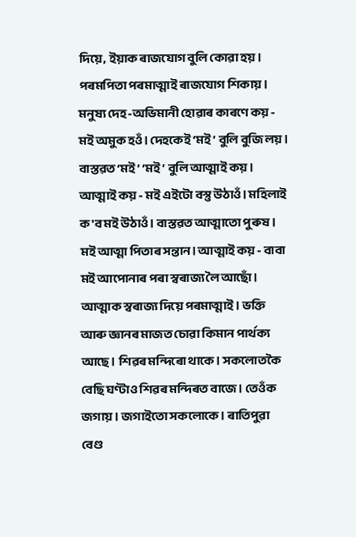দিয়ে, ইয়াক ৰাজযোগ বুলি কোৱা হয়। পৰমপিতা পৰমাত্মাই ৰাজযোগ শিকায়। মনুষ্য দেহ-অভিমানী হোৱাৰ কাৰণে কয় - মই অমুক হওঁ। দেহকেই ‘মই’ বুলি বুজি লয়। বাস্তৱত ‘মই’ ‘মই’ বুলি আত্মাই কয়। আত্মাই কয় - মই এইটো বস্তু উঠাওঁ। মহিলাই ক'ব মই উঠাওঁ। বাস্তৱত আত্মাতো পুৰুষ। মই আত্মা পিতাৰ সন্তান। আত্মাই কয় - বাবা মই আপোনাৰ পৰা স্বৰাজ্য লৈ আছোঁ। আত্মাক স্বৰাজ্য দিয়ে পৰমাত্মাই। ভক্তি আৰু জ্ঞানৰ মাজত চোৱা কিমান পাৰ্থক্য আছে। শিৱৰ মন্দিৰো থাকে। সকলোতকৈ বেছি ঘণ্টাও শিৱৰ মন্দিৰত বাজে। তেওঁক জগায়। জগাইতো সকলোকে। ৰাতিপুৱা বেণ্ড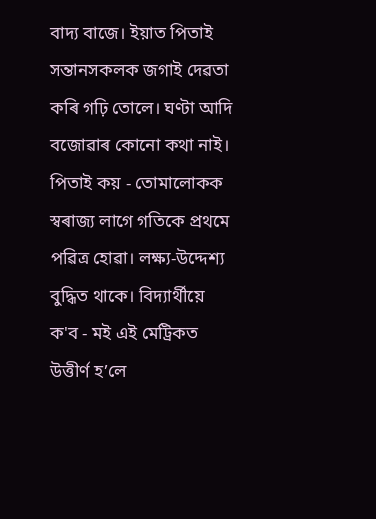বাদ্য বাজে। ইয়াত পিতাই সন্তানসকলক জগাই দেৱতা কৰি গঢ়ি তোলে। ঘণ্টা আদি বজোৱাৰ কোনো কথা নাই। পিতাই কয় - তোমালোকক স্বৰাজ্য লাগে গতিকে প্ৰথমে পৱিত্ৰ হোৱা। লক্ষ্য-উদ্দেশ্য বুদ্ধিত থাকে। বিদ্যাৰ্থীয়ে ক'ব - মই এই মেট্ৰিকত উত্তীৰ্ণ হ’লে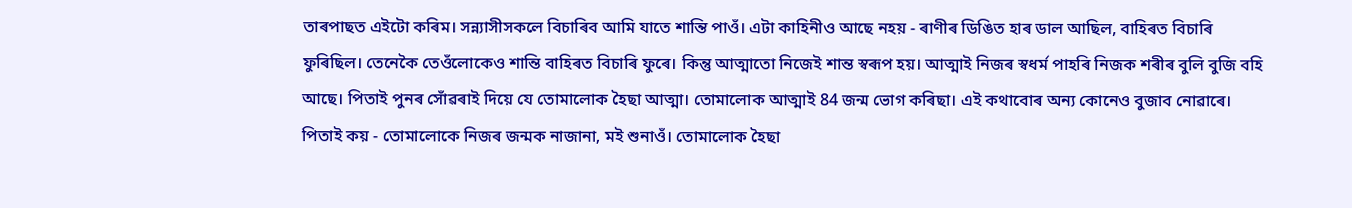তাৰপাছত এইটো কৰিম। সন্ন্যাসীসকলে বিচাৰিব আমি যাতে শান্তি পাওঁ। এটা কাহিনীও আছে নহয় - ৰাণীৰ ডিঙিত হাৰ ডাল আছিল, বাহিৰত বিচাৰি ফুৰিছিল। তেনেকৈ তেওঁলোকেও শান্তি বাহিৰত বিচাৰি ফুৰে। কিন্তু আত্মাতো নিজেই শান্ত স্বৰূপ হয়। আত্মাই নিজৰ স্বধৰ্ম পাহৰি নিজক শৰীৰ বুলি বুজি বহি আছে। পিতাই পুনৰ সোঁৱৰাই দিয়ে যে তোমালোক হৈছা আত্মা। তোমালোক আত্মাই 84 জন্ম ভোগ কৰিছা। এই কথাবোৰ অন্য কোনেও বুজাব নোৱাৰে। পিতাই কয় - তোমালোকে নিজৰ জন্মক নাজানা, মই শুনাওঁ। তোমালোক হৈছা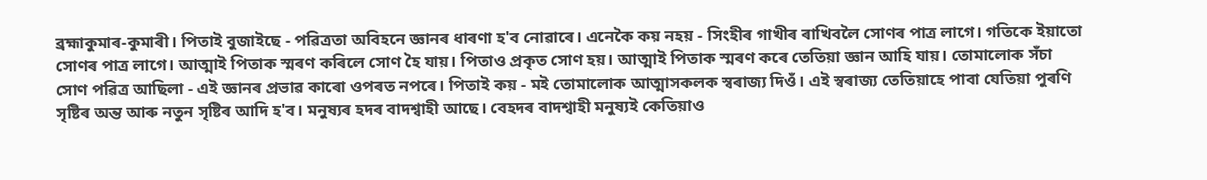ব্ৰহ্মাকুমাৰ-কুমাৰী। পিতাই বুজাইছে - পৱিত্ৰতা অবিহনে জ্ঞানৰ ধাৰণা হ'ব নোৱাৰে। এনেকৈ কয় নহয় - সিংহীৰ গাখীৰ ৰাখিবলৈ সোণৰ পাত্ৰ লাগে। গতিকে ইয়াতো সোণৰ পাত্ৰ লাগে। আত্মাই পিতাক স্মৰণ কৰিলে সোণ হৈ যায়। পিতাও প্ৰকৃত সোণ হয়। আত্মাই পিতাক স্মৰণ কৰে তেতিয়া জ্ঞান আহি যায়। তোমালোক সঁচা সোণ পৱিত্ৰ আছিলা - এই জ্ঞানৰ প্ৰভাৱ কাৰো ওপৰত নপৰে। পিতাই কয় - মই তোমালোক আত্মাসকলক স্বৰাজ্য দিওঁ। এই স্বৰাজ্য তেতিয়াহে পাবা যেতিয়া পুৰণি সৃষ্টিৰ অন্ত আৰু নতুন সৃষ্টিৰ আদি হ'ব। মনুষ্যৰ হদৰ বাদশ্বাহী আছে। বেহদৰ বাদশ্বাহী মনুষ্যই কেতিয়াও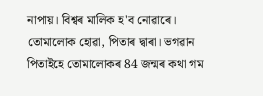নাপায়। বিশ্বৰ মালিক হ'ব নোৱাৰে। তোমালোক হোৱা, পিতাৰ দ্বাৰা। ভগৱান পিতাইহে তোমালোকৰ 84 জন্মৰ কথা গম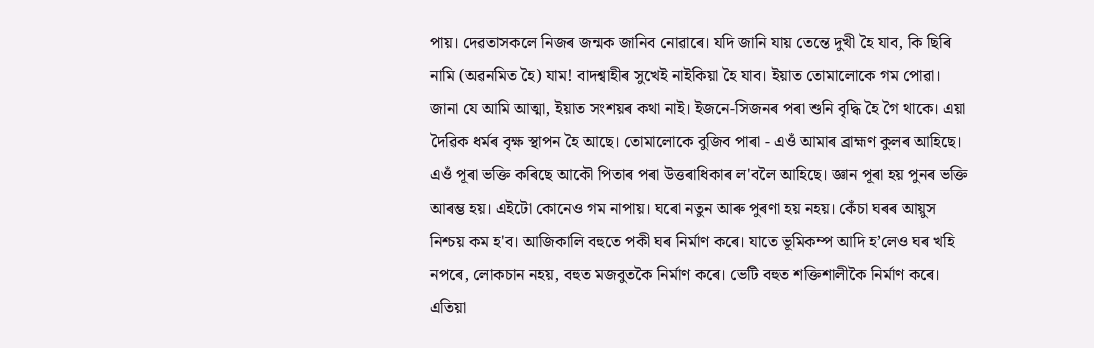পায়। দেৱতাসকলে নিজৰ জন্মক জানিব নোৱাৰে। যদি জানি যায় তেন্তে দুখী হৈ যাব, কি ছিৰি নামি (অৱনমিত হৈ) যাম! বাদশ্বাহীৰ সুখেই নাইকিয়া হৈ যাব। ইয়াত তোমালোকে গম পোৱা। জানা যে আমি আত্মা, ইয়াত সংশয়ৰ কথা নাই। ইজনে-সিজনৰ পৰা শুনি বৃদ্ধি হৈ গৈ থাকে। এয়া দৈৱিক ধৰ্মৰ বৃক্ষ স্থাপন হৈ আছে। তোমালোকে বুজিব পাৰা - এওঁ আমাৰ ব্ৰাহ্মণ কুলৰ আহিছে। এওঁ পূৰা ভক্তি কৰিছে আকৌ পিতাৰ পৰা উত্তৰাধিকাৰ ল'বলৈ আহিছে। জ্ঞান পূৰা হয় পুনৰ ভক্তি আৰম্ভ হয়। এইটো কোনেও গম নাপায়। ঘৰো নতুন আৰু পুৰণা হয় নহয়। কেঁচা ঘৰৰ আয়ুস নিশ্চয় কম হ'ব। আজিকালি বহুতে পকী ঘৰ নিৰ্মাণ কৰে। যাতে ভূমিকম্প আদি হ’লেও ঘৰ খহি নপৰে, লোকচান নহয়, বহুত মজবুতকৈ নিৰ্মাণ কৰে। ভেটি বহুত শক্তিশালীকৈ নিৰ্মাণ কৰে। এতিয়া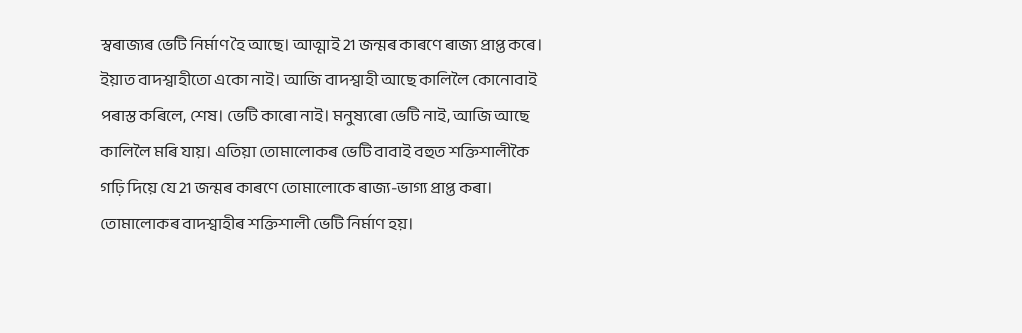স্বৰাজ্যৰ ভেটি নিৰ্মাণ হৈ আছে। আত্মাই 21 জন্মৰ কাৰণে ৰাজ্য প্ৰাপ্ত কৰে। ইয়াত বাদশ্বাহীতো একো নাই। আজি বাদশ্বাহী আছে কালিলৈ কোনোবাই পৰাস্ত কৰিলে, শেষ। ভেটি কাৰো নাই। মনুষ্যৰো ভেটি নাই, আজি আছে কালিলৈ মৰি যায়। এতিয়া তোমালোকৰ ভেটি বাবাই বহুত শক্তিশালীকৈ গঢ়ি দিয়ে যে 21 জন্মৰ কাৰণে তোমালোকে ৰাজ্য-ভাগ্য প্ৰাপ্ত কৰা। তোমালোকৰ বাদশ্বাহীৰ শক্তিশালী ভেটি নিৰ্মাণ হয়।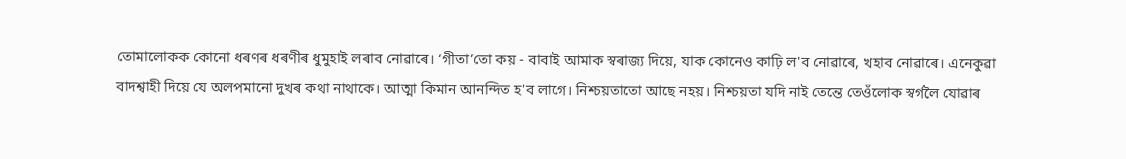তোমালোকক কোনো ধৰণৰ ধৰণীৰ ধুমুহাই লৰাব নোৱাৰে। ‘গীতা’তো কয় - বাবাই আমাক স্বৰাজ্য দিয়ে, যাক কোনেও কাঢ়ি ল'ব নোৱাৰে, খহাব নোৱাৰে। এনেকুৱা বাদশ্বাহী দিয়ে যে অলপমানো দুখৰ কথা নাথাকে। আত্মা কিমান আনন্দিত হ'ব লাগে। নিশ্চয়তাতো আছে নহয়। নিশ্চয়তা যদি নাই তেন্তে তেওঁলোক স্বৰ্গলৈ যোৱাৰ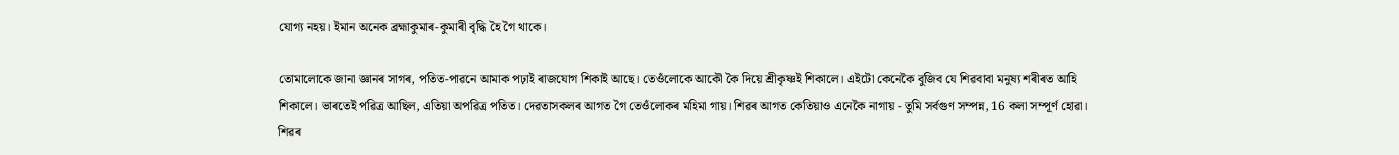যোগ্য নহয়। ইমান অনেক ব্ৰহ্মাকুমাৰ-কুমাৰী বৃদ্ধি হৈ গৈ থাকে।

তোমালোকে জানা জ্ঞানৰ সাগৰ, পতিত-পাৱনে আমাক পঢ়াই ৰাজযোগ শিকাই আছে। তেওঁলোকে আকৌ কৈ দিয়ে শ্ৰীকৃষ্ণই শিকালে। এইটো কেনেকৈ বুজিব যে শিৱবাবা মনুষ্য শৰীৰত আহি শিকালে। ভাৰতেই পৱিত্ৰ আছিল, এতিয়া অপৱিত্ৰ পতিত। দেৱতাসকলৰ আগত গৈ তেওঁলোকৰ মহিমা গায়। শিৱৰ আগত কেতিয়াও এনেকৈ নাগায় - তুমি সৰ্বগুণ সম্পন্ন, 16 কলা সম্পূৰ্ণ হোৱা। শিৱৰ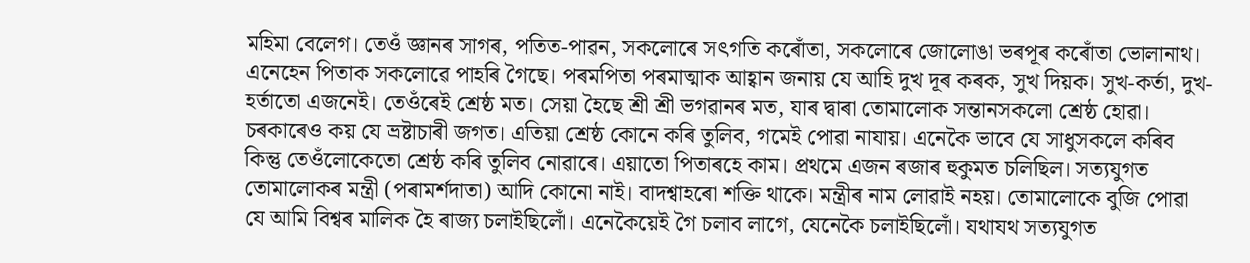মহিমা বেলেগ। তেওঁ জ্ঞানৰ সাগৰ, পতিত-পাৱন, সকলোৰে সৎগতি কৰোঁতা, সকলোৰে জোলোঙা ভৰপূৰ কৰোঁতা ভোলানাথ। এনেহেন পিতাক সকলোৱে পাহৰি গৈছে। পৰমপিতা পৰমাত্মাক আহ্বান জনায় যে আহি দুখ দূৰ কৰক, সুখ দিয়ক। সুখ-কৰ্তা, দুখ-হৰ্তাতো এজনেই। তেওঁৰেই শ্ৰেষ্ঠ মত। সেয়া হৈছে শ্ৰী শ্ৰী ভগৱানৰ মত, যাৰ দ্বাৰা তোমালোক সন্তানসকলো শ্ৰেষ্ঠ হোৱা। চৰকাৰেও কয় যে ভ্ৰষ্টাচাৰী জগত। এতিয়া শ্ৰেষ্ঠ কোনে কৰি তুলিব, গমেই পোৱা নাযায়। এনেকৈ ভাবে যে সাধুসকলে কৰিব কিন্তু তেওঁলোকেতো শ্ৰেষ্ঠ কৰি তুলিব নোৱাৰে। এয়াতো পিতাৰহে কাম। প্ৰথমে এজন ৰজাৰ হুকুমত চলিছিল। সত্যযুগত তোমালোকৰ মন্ত্রী (পৰামৰ্শদাতা) আদি কোনো নাই। বাদশ্বাহৰো শক্তি থাকে। মন্ত্ৰীৰ নাম লোৱাই নহয়। তোমালোকে বুজি পোৱা যে আমি বিশ্বৰ মালিক হৈ ৰাজ্য চলাইছিলোঁ। এনেকৈয়েই গৈ চলাব লাগে, যেনেকৈ চলাইছিলোঁ। যথাযথ সত্যযুগত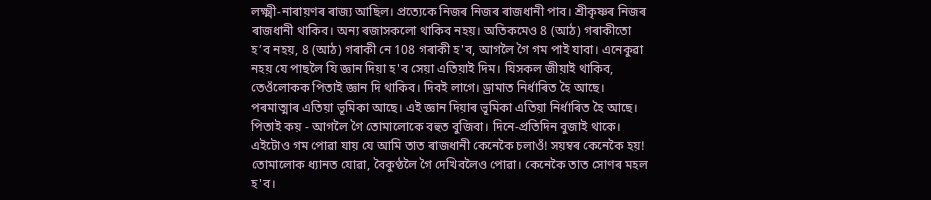লক্ষ্মী-নাৰায়ণৰ ৰাজ্য আছিল। প্ৰত্যেকে নিজৰ নিজৰ ৰাজধানী পাব। শ্ৰীকৃষ্ণৰ নিজৰ ৰাজধানী থাকিব। অন্য ৰজাসকলো থাকিব নহয়। অতিকমেও 8 (আঠ) গৰাকীতো হ’ব নহয়, 8 (আঠ) গৰাকী নে 108 গৰাকী হ'ব, আগলৈ গৈ গম পাই যাবা। এনেকুৱা নহয় যে পাছলৈ যি জ্ঞান দিয়া হ'ব সেয়া এতিয়াই দিম। যিসকল জীয়াই থাকিব, তেওঁলোকক পিতাই জ্ঞান দি থাকিব। দিবই লাগে। ড্ৰামাত নিৰ্ধাৰিত হৈ আছে। পৰমাত্মাৰ এতিয়া ভূমিকা আছে। এই জ্ঞান দিয়াৰ ভূমিকা এতিয়া নিৰ্ধাৰিত হৈ আছে। পিতাই কয় - আগলৈ গৈ তোমালোকে বহুত বুজিবা। দিনে-প্ৰতিদিন বুজাই থাকে। এইটোও গম পোৱা যায় যে আমি তাত ৰাজধানী কেনেকৈ চলাওঁ! সয়ম্বৰ কেনেকৈ হয়! তোমালোক ধ্যানত যোৱা, বৈকুণ্ঠলৈ গৈ দেখিবলৈও পোৱা। কেনেকৈ তাত সোণৰ মহল হ'ব।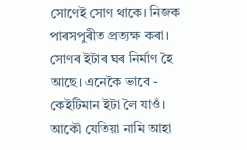সোণেই সোণ থাকে। নিজক পাৰসপুৰীত প্ৰত্যক্ষ কৰা। সোণৰ ইটাৰ ঘৰ নিৰ্মাণ হৈ আছে। এনেকৈ ভাবে - কেইটিমান ইটা লৈ যাওঁ। আকৌ যেতিয়া নামি আহা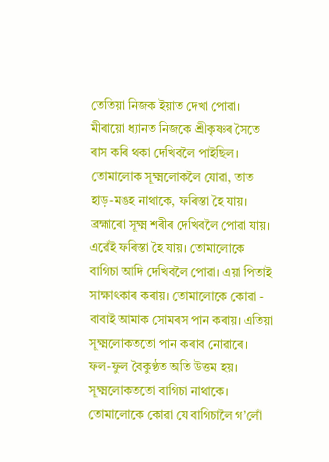তেতিয়া নিজক ইয়াত দেখা পোৱা। মীৰায়ো ধ্যানত নিজকে শ্ৰীকৃষ্ণৰ সৈতে ৰাস কৰি থকা দেখিবলৈ পাইছিল। তোমালোক সূক্ষ্মলোকলৈ যোৱা, তাত হাড়-মঙহ নাথাকে, ফৰিস্তা হৈ যায়। ব্ৰহ্মাৰো সূক্ষ্ম শৰীৰ দেখিবলৈ পোৱা যায়। এৱেঁই ফৰিস্তা হৈ যায়। তোমালোকে বাগিচা আদি দেখিবলৈ পোৱা। এয়া পিতাই সাক্ষাৎকাৰ কৰায়। তোমালোকে কোৱা - বাবাই আমাক সোমৰস পান কৰায়। এতিয়া সূক্ষ্মলোকততো পান কৰাব নোৱাৰে। ফল-ফুল বৈকুণ্ঠত অতি উত্তম হয়। সূক্ষ্মলোকততো বাগিচা নাথাকে। তোমালোকে কোৱা যে বাগিচালৈ গ’লোঁ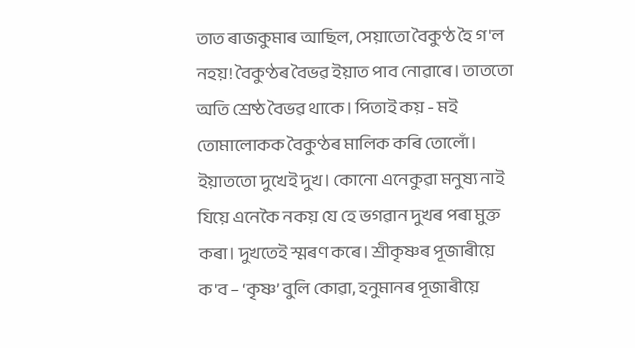তাত ৰাজকুমাৰ আছিল, সেয়াতো বৈকুণ্ঠ হৈ গ'ল নহয়! বৈকুণ্ঠৰ বৈভৱ ইয়াত পাব নোৱাৰে। তাততো অতি শ্ৰেষ্ঠ বৈভৱ থাকে। পিতাই কয় - মই তোমালোকক বৈকুণ্ঠৰ মালিক কৰি তোলোঁ। ইয়াততো দুখেই দুখ। কোনো এনেকুৱা মনুষ্য নাই যিয়ে এনেকৈ নকয় যে হে ভগৱান দুখৰ পৰা মুক্ত কৰা। দুখতেই স্মৰণ কৰে। শ্ৰীকৃষ্ণৰ পূজাৰীয়ে ক'ব – ‘কৃষ্ণ’ বুলি কোৱা, হনুমানৰ পূজাৰীয়ে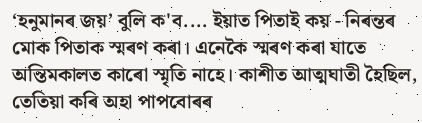‘হনুমানৰ জয়’ বুলি ক'ব.... ইয়াত পিতাই কয় - নিৰন্তৰ মোক পিতাক স্মৰণ কৰা। এনেকৈ স্মৰণ কৰা যাতে অন্তিমকালত কাৰো স্মৃতি নাহে। কাশীত আত্মঘাতী হৈছিল, তেতিয়া কৰি অহা পাপবোৰৰ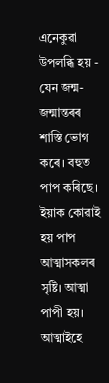এনেকুৱা উপলব্ধি হয় - যেন জন্ম-জন্মান্তৰৰ শাস্তি ভোগ কৰে। বহুত পাপ কৰিছে। ইয়াক কোৱাই হয় পাপ আত্মাসকলৰ সৃষ্টি। আত্মা পাপী হয়। আত্মাইহে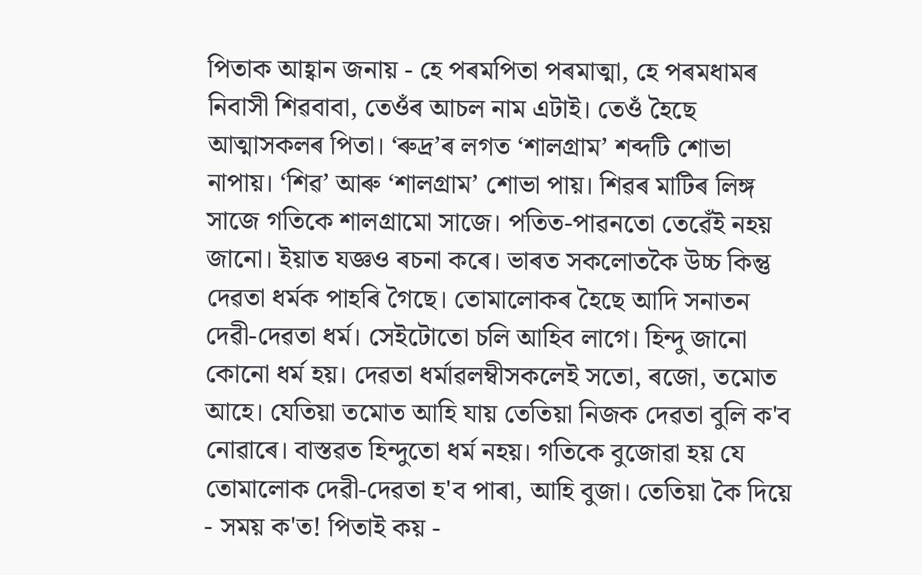পিতাক আহ্বান জনায় - হে পৰমপিতা পৰমাত্মা, হে পৰমধামৰ নিবাসী শিৱবাবা, তেওঁৰ আচল নাম এটাই। তেওঁ হৈছে আত্মাসকলৰ পিতা। ‘ৰুদ্ৰ’ৰ লগত ‘শালগ্ৰাম’ শব্দটি শোভা নাপায়। ‘শিৱ’ আৰু ‘শালগ্ৰাম’ শোভা পায়। শিৱৰ মাটিৰ লিঙ্গ সাজে গতিকে শালগ্ৰামো সাজে। পতিত-পাৱনতো তেৱেঁই নহয় জানো। ইয়াত যজ্ঞও ৰচনা কৰে। ভাৰত সকলোতকৈ উচ্চ কিন্তু দেৱতা ধৰ্মক পাহৰি গৈছে। তোমালোকৰ হৈছে আদি সনাতন দেৱী-দেৱতা ধৰ্ম। সেইটোতো চলি আহিব লাগে। হিন্দু জানো কোনো ধৰ্ম হয়। দেৱতা ধৰ্মাৱলম্বীসকলেই সতো, ৰজো, তমোত আহে। যেতিয়া তমোত আহি যায় তেতিয়া নিজক দেৱতা বুলি ক'ব নোৱাৰে। বাস্তৱত হিন্দুতো ধৰ্ম নহয়। গতিকে বুজোৱা হয় যে তোমালোক দেৱী-দেৱতা হ'ব পাৰা, আহি বুজা। তেতিয়া কৈ দিয়ে - সময় ক'ত! পিতাই কয় -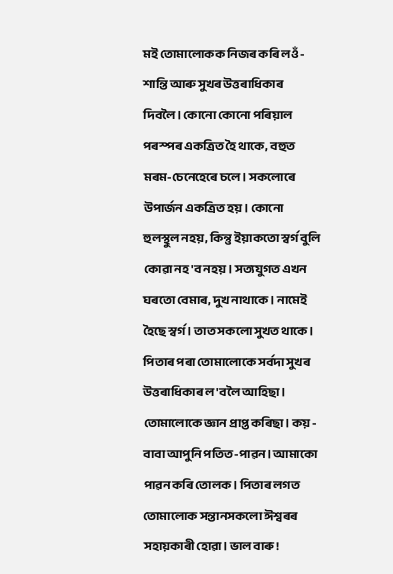মই তোমালোকক নিজৰ কৰি লওঁ - শান্তি আৰু সুখৰ উত্তৰাধিকাৰ দিবলৈ। কোনো কোনো পৰিয়াল পৰস্পৰ একত্ৰিত হৈ থাকে, বহুত মৰম-চেনেহেৰে চলে। সকলোৰে উপাৰ্জন একত্ৰিত হয়। কোনো হুলস্থুল নহয়, কিন্তু ইয়াকতো স্বৰ্গ বুলি কোৱা নহ'ব নহয়। সত্যযুগত এখন ঘৰতো বেমাৰ, দুখ নাথাকে। নামেই হৈছে স্বৰ্গ। তাত সকলো সুখত থাকে। পিতাৰ পৰা তোমালোকে সৰ্বদা সুখৰ উত্তৰাধিকাৰ ল'বলৈ আহিছা। তোমালোকে জ্ঞান প্ৰাপ্ত কৰিছা। কয় - বাবা আপুনি পতিত-পাৱন। আমাকো পাৱন কৰি তোলক। পিতাৰ লগত তোমালোক সন্তানসকলো ঈশ্বৰৰ সহায়কাৰী হোৱা। ভাল বাৰু!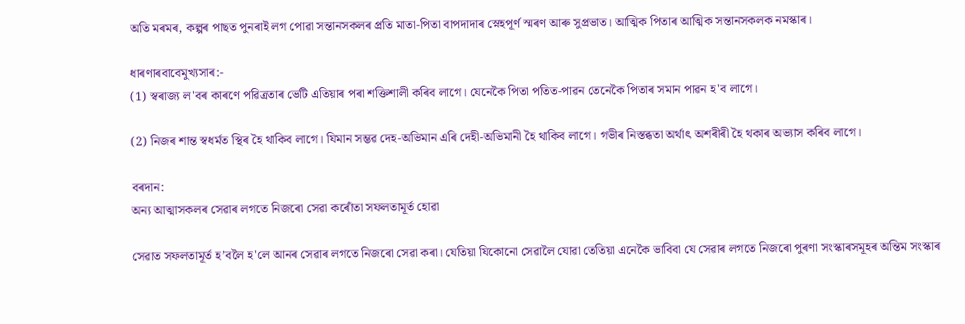অতি মৰমৰ, কল্পৰ পাছত পুনৰাই লগ পোৱা সন্তানসকলৰ প্ৰতি মাতা-পিতা বাপদাদাৰ স্নেহপূৰ্ণ স্মৰণ আৰু সুপ্ৰভাত। আত্মিক পিতাৰ আত্মিক সন্তানসকলক নমস্কাৰ।

ধাৰণাৰবাবেমুখ্যসাৰ:-
(1) স্বৰাজ্য ল'বৰ কাৰণে পৱিত্ৰতাৰ ভেটি এতিয়াৰ পৰা শক্তিশালী কৰিব লাগে। যেনেকৈ পিতা পতিত-পাৱন তেনেকৈ পিতাৰ সমান পাৱন হ'ব লাগে।

(2) নিজৰ শান্ত স্বধৰ্মত স্থিৰ হৈ থাকিব লাগে। যিমান সম্ভৱ দেহ-অভিমান এৰি দেহী-অভিমানী হৈ থাকিব লাগে। গভীৰ নিস্তব্ধতা অৰ্থাৎ অশৰীৰী হৈ থকাৰ অভ্যাস কৰিব লাগে।

বৰদান:
অন্য আত্মাসকলৰ সেৱাৰ লগতে নিজৰো সেৱা কৰোঁতা সফলতামূৰ্ত হোৱা

সেৱাত সফলতামূৰ্ত হ’বলৈ হ'লে আনৰ সেৱাৰ লগতে নিজৰো সেৱা কৰা। যেতিয়া যিকোনো সেৱালৈ যোৱা তেতিয়া এনেকৈ ভাবিবা যে সেৱাৰ লগতে নিজৰো পুৰণা সংস্কাৰসমূহৰ অন্তিম সংস্কাৰ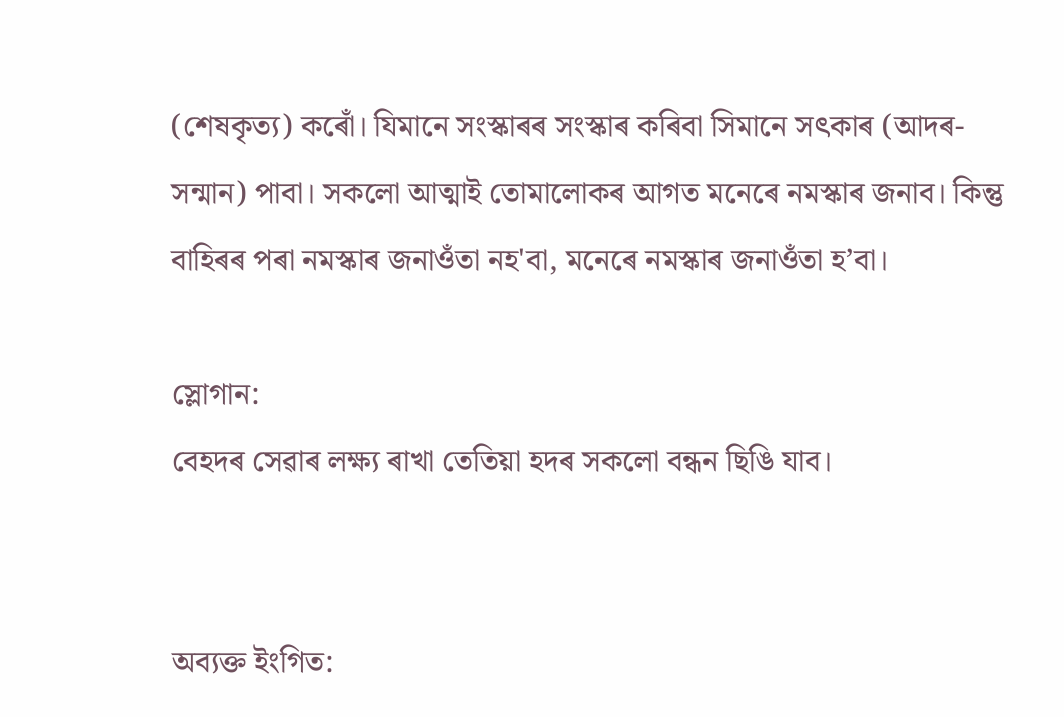(শেষকৃত্য) কৰোঁ। যিমানে সংস্কাৰৰ সংস্কাৰ কৰিবা সিমানে সৎকাৰ (আদৰ-সন্মান) পাবা। সকলো আত্মাই তোমালোকৰ আগত মনেৰে নমস্কাৰ জনাব। কিন্তু বাহিৰৰ পৰা নমস্কাৰ জনাওঁতা নহ'বা, মনেৰে নমস্কাৰ জনাওঁতা হ’বা।

স্লোগান:
বেহদৰ সেৱাৰ লক্ষ্য ৰাখা তেতিয়া হদৰ সকলো বন্ধন ছিঙি যাব।


অব্যক্ত ইংগিত: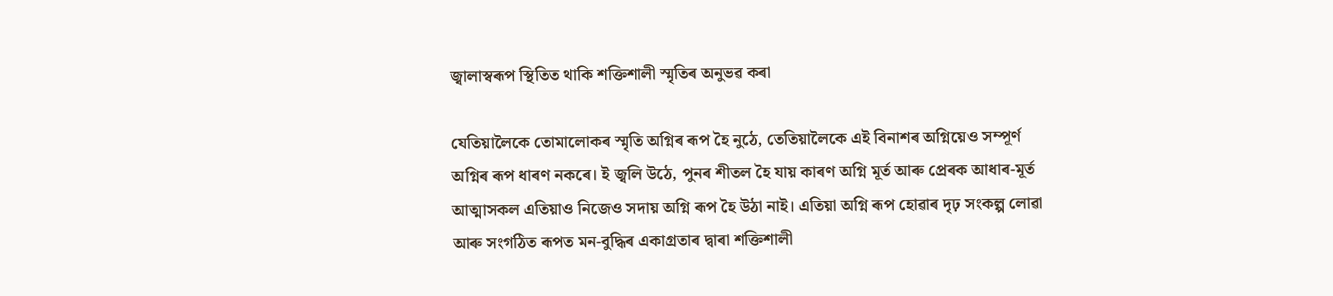জ্বালাস্বৰূপ স্থিতিত থাকি শক্তিশালী স্মৃতিৰ অনুভৱ কৰা

যেতিয়ালৈকে তোমালোকৰ স্মৃতি অগ্নিৰ ৰূপ হৈ নুঠে, তেতিয়ালৈকে এই বিনাশৰ অগ্নিয়েও সম্পূৰ্ণ অগ্নিৰ ৰূপ ধাৰণ নকৰে। ই জ্বলি উঠে, পুনৰ শীতল হৈ যায় কাৰণ অগ্নি মূৰ্ত আৰু প্ৰেৰক আধাৰ-মূৰ্ত আত্মাসকল এতিয়াও নিজেও সদায় অগ্নি ৰূপ হৈ উঠা নাই। এতিয়া অগ্নি ৰূপ হোৱাৰ দৃঢ় সংকল্প লোৱা আৰু সংগঠিত ৰূপত মন-বুদ্ধিৰ একাগ্ৰতাৰ দ্বাৰা শক্তিশালী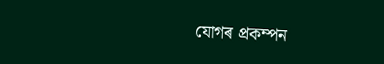যোগৰ প্ৰকম্পন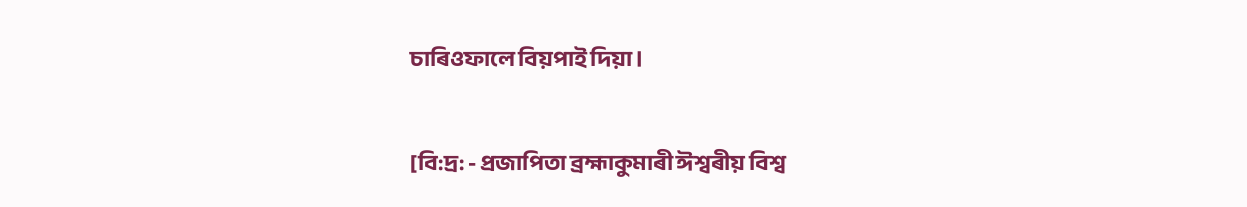চাৰিওফালে বিয়পাই দিয়া।

[বি:দ্ৰ: - প্ৰজাপিতা ব্ৰহ্মাকুমাৰী ঈশ্বৰীয় বিশ্ব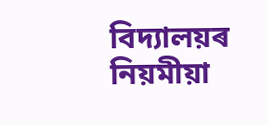বিদ্যালয়ৰ নিয়মীয়া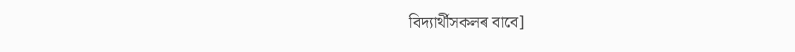বিদ্যাৰ্থীসকলৰ বাবে]